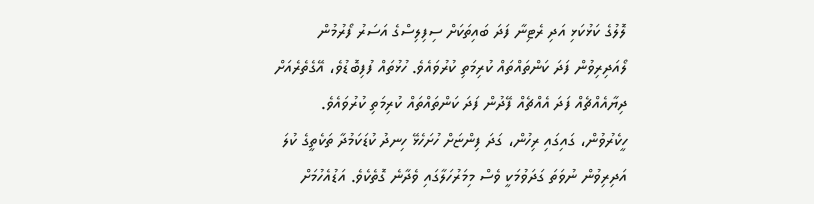ލޮލުގެ ކަޅުކަޅި އަދި ރެޓިނާ ފަދަ ބައިތަކަށް ސިފިލިސްގެ އަސަރު ފޯރުމުން ލޯއަދިރިވުން ފަދަ ކަންތައްތައް ކުރިމަތި ކުރުވައެވެ. ހުޅުތައް ފުފިބޮޑުވެ، އޭގެތެރެއަށް ދިޔާއެއްޗެއް ފަދަ އެއްޗެއް ފޭދުން ފަދަ ކަންތައްތައް ކުރިމަތި ކުރުވައެވެ. ހީކެރުވުން، ގައިގައި ރިހުން، ގަދަ ފިންޏަށް ހުށަހެޅޭ ހިނދު ކުޑަކަމުދާ ތަކެތީގެ ކުލަ އަދިރިވުން ނުވަތަ ގަދަވުމަކީ ވެސް މިމަރުހަލާގައި ވެދާނެ ގޮތެކެވެ. އަޑުއެހުމަށް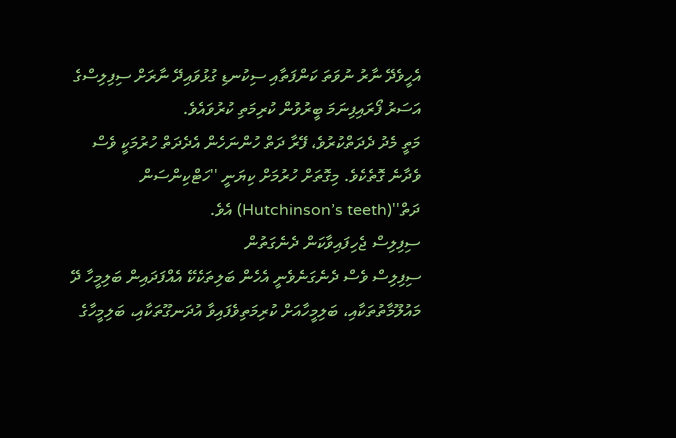އެހީވެދޭ ނާރު ނުވަތަ ކަންފަތާއި ސިކުނޑި ގުޅުވައިދޭ ނާރަށް ސިފިލިސްގެ އަސަރު ފޯރައިފިނަމަ ބީރުވުން ކުރިމަތި ކުރުވައެވެ.
މަތީ މެދު ދެދަތްކުރުވެ، ފޭރާ ދަތް ހުންނަހެން އެދެދަތް ހުރުމަކީ ވެސް ވެދާނެ ގޮތެކެވެ. މިގޮތަށް ހުރުމަށް ކިޔަނީ ''ހަޓްކިންސަން ދަތް''(Hutchinson’s teeth) އެވެ.
ސިފިލިސް ޖެހިފައިވާކަން ދެނެގަތުން
ސިފިލިސް ވެސް ދެނެގަނެވެނީ އެހެން ބަލިތަކެކޭ އެއްފަދައިން ބަލިމީހާ ދޭ މައުލޫމާތުތަކާއި، ބަލިމީހާއަށް ކުރިމަތިވެފައިވާ އުދަނގޫތަކާއި، ބަލިމީހާގެ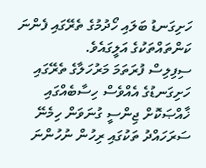ހަށިގަނޑު ބަލައި ހޯދުމުގެ ތެރޭގައި ފެންނަ ކަންތައްތަކުގެ އަލީގައެވެ.
ސިފިލިސް ފުރަތަމަ މަރުހަލާގެ ތެރޭގައި ހަށިގަނޑުގެ އެއްވެސް ހިސާބެއްގައި ޚާއްޞަކޮށް ޖިންސީ ގުނަވަން ހިމެނޭ ސަރަހައްދު ތަކުގައި ރިހުން ނުހުންނަ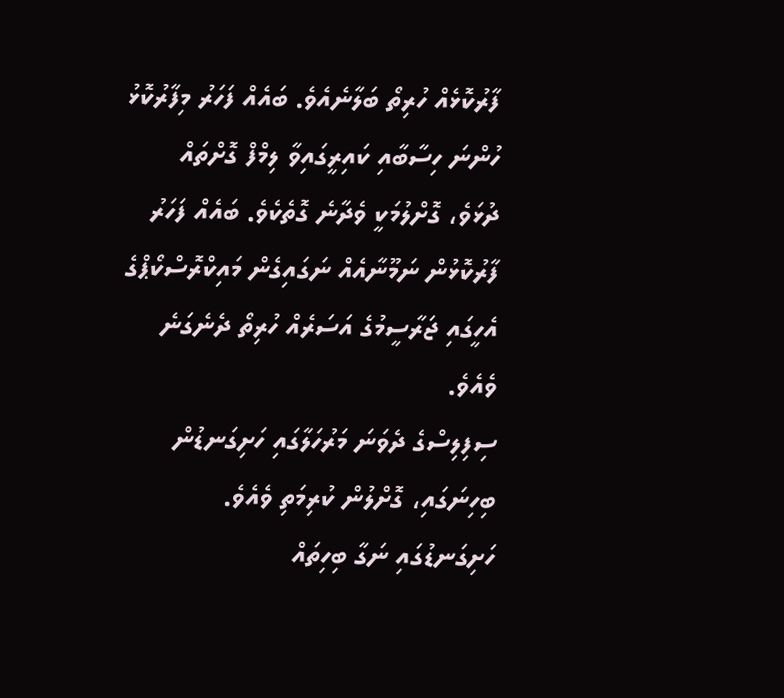ފާރުކޮޅެއް ހުރިތޯ ބަލާނެއެވެ. ބައެއް ފަހަރު މިފާރުކޮޅު ހުންނަ ހިސާބާއި ކައިރީގައިވާ ލިމްފް ގޮށްތައް ދުޅަވެ، ގޮށްލުމަކީ ވެދާނެ ގޮތެކެވެ. ބައެއް ފަހަރު ފާރުކޮޅުން ނަމޫނާއެއް ނަގައިގެން މައިކްރޮސްކޯޕްގެ އެހީގައި ޖަރާސީމުގެ އަސަރެއް ހުރިތޯ ދެނެގަނެ ވެއެވެ.
ސިފިލިސްގެ ދެވަނަ މަރުހަލާގައި ހަށިގަނޑުން ބިހިނަގައި، ގޮށްލުން ކުރިމަތި ވެއެވެ. ހަށިގަނޑުގައި ނަގާ ބިހިތައް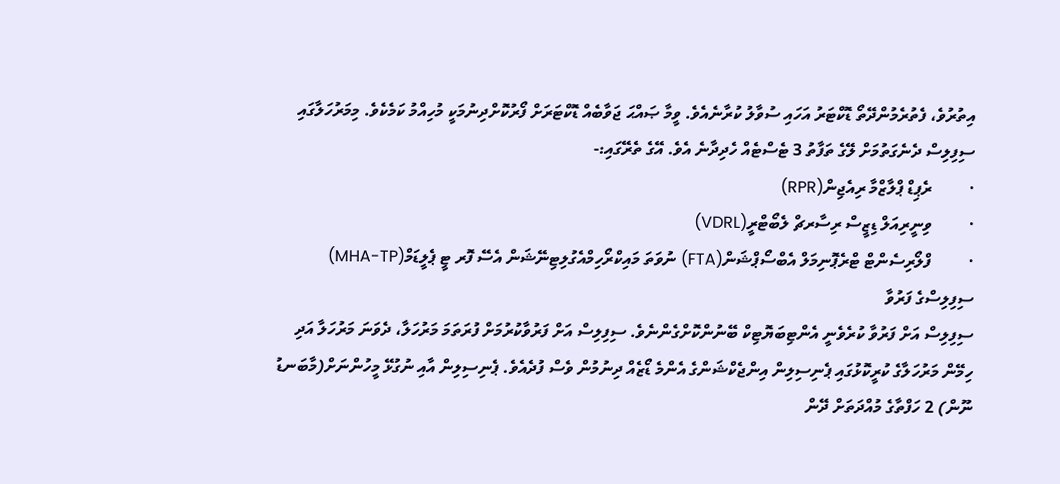އިތުރުވެ، ފެތުރެމުންދޭތޯ ޑޮކްޓަރު އަހައި ސުވާލު ކުރާނެއެވެ. ވީމާ ޞައްޙަ ޖަވާބެއް ޑޮކްޓަރަށް ފޯރުކޮށްދިނުމަކީ މުހިއްމު ކަމެކެވެ. މިމަރުހަލާގައި ސިފިލިސް ދެނެގަތުމަށް ލޭގެ ތަފާތު 3 ޓެސްޓެއް ހެދިދާނެ އެވެ. އޭގެ ތެރޭގައި:-
·         ރެޕިޑް ޕްލާޒްމާ ރިއެޖިން(RPR)
·         ވިނީރިއަލް ޑިޒީސް ރިސާރޗް ލެބޯޓްރީ(VDRL)
·         ފްލޯރިސެންޓް ޓްރެޕޮނިމަލް އެބްސޯޕްޝަން(FTA) ނުވަތަ މައިކްރޯހިމްއެގުލިޓިނޭޝަން އެސޭ ފޮރ ޓީ ޕެލީޑަމް(MHA-TP)
ސިފިލިސްގެ ފަރުވާ
ސިފިލިސް އަށް ފަރުވާ ކުރެވެނީ އެންޓިބަޔޮޓިކް ބޭނުންކޮށްގެންނެވެ. ސިފިލިސް އަށް ފަރުވާކުރުމަށް ފުރަތަމަ މަރުހަލާ، ދެވަނަ މަރުހަލާ އަދި ހިމޭން މަރުހަލާގެ ކުރީކޮޅުގައި ޕެނިސިލިން އިންޖެކްޝަންގެ އެންމެ ޑޯޒެއް ދިނުމުން ވެސް ފުދެއެވެ. ޕެނިސިލިން އާއި ނުގުޅޭ މީހުންނަށް(މާބަނޑު ނޫން) 2 ހަފްތާގެ މުއްދަތަށް ދޭން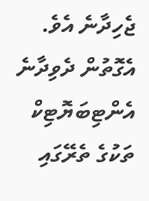ޖެހިދާނެ އެވެ. އެގޮތުން ދެވިދާނެ އެންޓިބަޔޮޓިކް ތަކުގެ ތެރޭގައި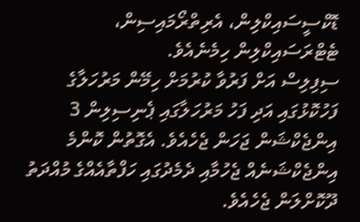ޑޮކްސީސައިކްލިން، އެރިތްރޯމައިސިން، ޓެޓްރަސައިކްލިން ހިމެނެއެވެ.
ސިފިލިސް އަށް ފަރުވާ ކުރުމަށް ހިމޭން މަރުހަލާގެ ފަހުކޮޅުގައި އަދި ފަހު މަރުހަލާގައި ޕެނިސިލިން 3 އިންޖެކްޝަން ޖަހަން ޖެހެއެވެ. އެގޮތުން ކޮންމެ އިންޖެކްޝަނެއް ޖެހުމާއި ދެމެދުގައި ހަފްތާއެއްގެ މުއްދަތު ދޫކޮށްލަން ޖެހެއެވެ.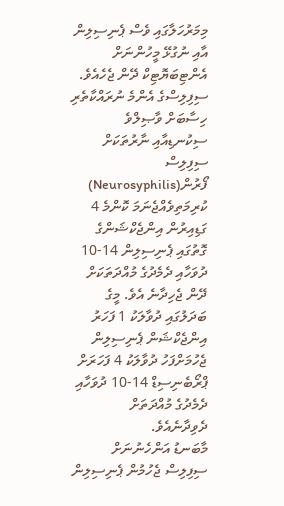މިމަރުހަލާގައި ވެސް ޕެނިސިލިން އާއި ނުގުޅޭ މީހުންނަށް އެންޓިބަޔޮޓިކް ދޭން ޖެހެއެވެ.
ސިފިލިސްގެ އެންމެ ނުރައްކާތެރި ހިސާބަށް ވާޞިލްވެ ސިކުނޑިއާއި ނާރުތަކަށް ސިފިލިސް ފޯރުން(Neurosyphilis) ކުރިމަތިވެއްޖެނަމަ ކޮންމެ 4 ގަޑިއިރުން އިންޖެކްޝަންގެ ގޮތުގައި ޕެނިސިލިން 14-10 ދުވަހާއި ދެމެދުގެ މުއްދަތަކަށް ދޭން ޖެހިދާނެ އެވެ. މީގެ ބަދަލުގައި ދުވާލަކު 1 ފަހަރު އިންޖެކްޝަން ޕެނިސިލިން ޖެހުމަށްފަހު ދުވާލަކު 4 ފަހަރަށް ޕްރޯބެނިސިޑް 14-10 ދުވަހާއި ދެމެދުގެ މުއްދަތަށް ދެވިދާނެއެވެ.
މާބަނޑު އަންހެނުނަށް ސިފިލިސް ޖެހުމުން ޕެނިސިލިން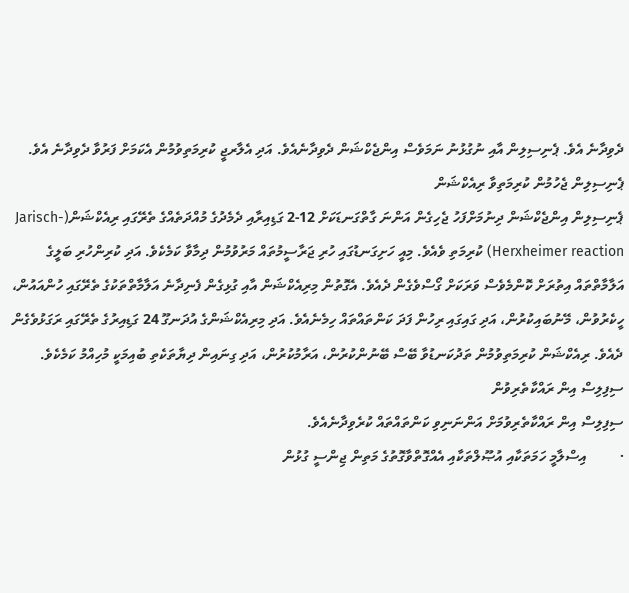ދެވިދާނެ އެވެ. ޕެނިސިލިން އާއި ނުގުޅުނު ނަމަވެސް އިންޖެކްޝަން ދެވިދާނެއެވެ. އަދި އެލާރޖީ ކުރިމަތިވުމުން އެކަމަށް ފަރުވާ ދެވިދާނެ އެވެ.
ޕެނިސިލިން ޖެހުމުން ކުރިމަތިވާ ރިއެކްޝަން
ޕެނިސިލިން އިންޖެކްޝަން ދިނުމަށްފަހު ޖެހިގެން އަންނަ ގާތްގަނޑަކަށް 12-2 ގަޑިއިރާއި ދެމެދުގެ މުއްދަތެއްގެ ތެރޭގައި ރިއެކްޝަން(Jarisch-Herxheimer reaction) ކުރިމަތި ވެއެވެ. މިއީ ހަށިގަނޑުގައި ހުރި ޖަރާސީމުތައް މަރުވުމުން ދިމާވާ ކަމެކެވެ. އަދި ކުރިންހުރި ބަލީގެ އަލާމާތްތައް އިތުރަށް ކޮންމެވެސް ވަރަކަށް ގޯސްވެގެން ދެއެވެ. އެގޮތުން މިރިއެކްޝަން އާއި ގުޅިގެން ފެނިދާނެ އަލާމާތްތަކުގެ ތެރޭގައި ހުންއައުން، ހީކެރުވުން، މޭނުބައިކުރުން، އަދި ގައިގައި ރިހުން ފަދަ ކަންތައްތައް ހިމެނެއެވެ. އަދި މިރިއެކްޝަންގެ އުދަނގޫ 24 ގަޑިއިރުގެ ތެރޭގައި ރަގަޅުވެގެން ދެއެވެ. ރިއެކްޝަން ކުރިމަތިވުމުން ތަދުކަނޑުވާ ބޭސް ބޭނުންކުރުން، އަރާމުކުރުން، އަދި ގިނައިން ދިޔާތަކެތި ބުއިމަކީ މުހިއްމު ކަމެކެވެ.
ސިފިލިސް އިން ރައްކާތެރިވުން
ސިފިލިސް އިން ރައްކާތެރިވުމަށް އަންނަނިވި ކަންތައްތައް ކުރެވިދާނެއެވެ.
·         އިސްލާމީ ހަމަތަކާއި އުޞޫލްތަކާއި އެއްގޮތްވާގޮތުގެ މަތިން ޖިންސީ ގުޅުން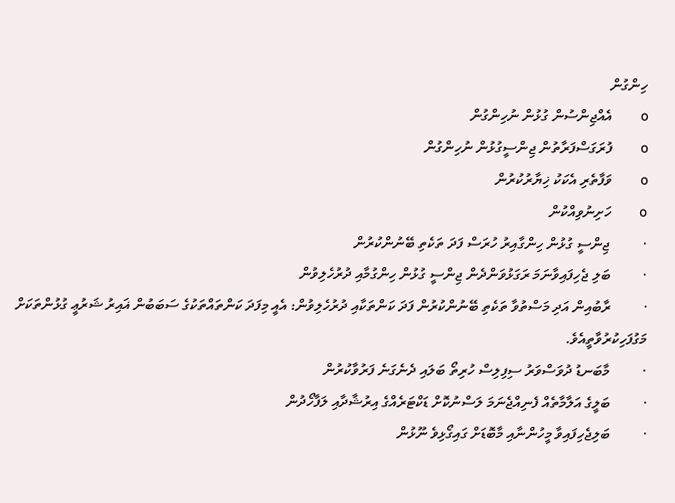ހިންގުން
o       އެއްޖިންސުން ގުޅުން ނުހިންގުން
o       ފުރަގަސްފަރާތުން ޖިންސީގުޅުން ނުހިންގުން
o       ވަފާތެރި އެކަކު ޚިޔާރުކުރުން
o       ހަށިނުވިއްކުން
·         ޖިންސީ ގުޅުން ހިންގާއިރު ހުރަސް ފަދަ ތަކެތި ބޭނުންކުރުން
·         ބަލި ޖެހިފައިވާނަމަ ރަގަޅުވަންދެން ޖިންސީ ގުޅުން ހިންގުމާއި ދުރުހެލިވުން
·         ރާބުއިން އަދި މަސްތުވާ ތަކެތި ބޭނުންކުރުން ފަދަ ކަންތަކާއި ދުރުހެލިވުން: އެއީ މިފަދަ ކަންތައްތަކުގެ ސަބަބުން ޣައިރު ޝަރުޢީ ގުޅުންތަކަށް މަގުފަހިކުރުވާތީއެވެ.
·         މާބަނޑު ދުވަސްވަރު ސިފިލިސް ހުރިތޯ ބަލައި ދެނެގަނެ ފަރުވާކުރުން
·         ބަލީގެ އަލާމާތެއް ފެނިއްޖެނަމަ ލަސްނުކޮށް ޑަކްޓަރެއްގެ އިރުޝާދާއި ލަފާހޯދުން
·         ބަލިޖެހިފައިވާ މީހުންނާއި މާބޮޑަށް ގައިގޯޅިވެ ނޫޅުން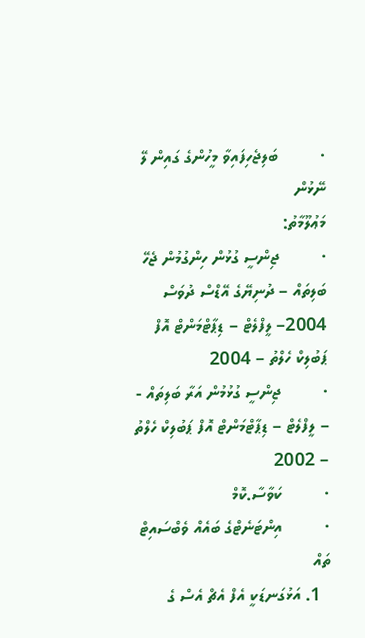·         ބަލިޖެހިފައިވާ މީހުންގެ ގައިން ލޭ ނޭޅުން
މަޢުލޫމާތު:
·         ޖިންސީ ގުޅުން ހިންގުމުން ޖެހޭ ބަލިތައް – ދުނިޔޭގެ އޭޑްސް ދުވަސް 2004– ލީފްލެޓް – ޑިޕާޓްމަންޓް އޮފް ޕަބުލިކް ހެލްތު – 2004
·         ޖިންސީ ގުޅުމުން އަރާ ބަލިތައް - – ލީފްލެޓް – ޑިޕާޓްމަންޓް އޮފް ޕަބުލިކް ހެލްތު – 2002
·         ކަވާސާ.ކޮމް
·         އިންޓަނެޓްގެ ބައެއް ވެބްސައިޓް ތައް
  1. އަޅުގަނޑަކީ އެފް އެޗް އެސް ގެ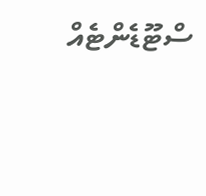ސްޓޫޑެންޓެއް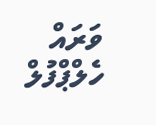ވަރައް ހެލްޕްފުލް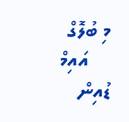މި ބުލޮގް
    އައިމް ޑުއިން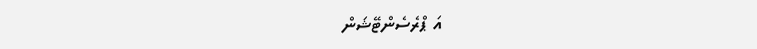އަ ޕްރެސެންޓޭޝަން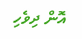އޮން ދިވެހި